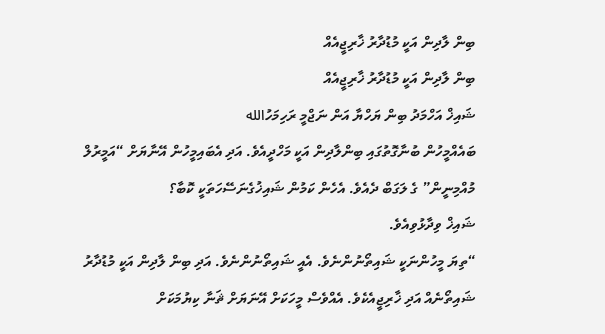ބިން ލާދިން އަކީ މުޑުދާރު ޚާރިޖީއެއް
ބިން ލާދިން އަކީ މުޑުދާރު ޚާރިޖީއެއް
ޝައިޚް އަހްމަދު ބިން ޔަހްޔާ އަން ނަޖްމީ ރަހިމަހުالله
ބައެއްމީހުން ބުނާގޮތުގައި ބިންލާދިން އަކީ މަހްދީއެވެ. އަދި އެބައިމީހުން އޭނާޔަށް “އަމީރުލް މުއްމިނީން” ގެ ލަގަބް ދެއެވެ. އެހެން ކަމުން ޝައިޚުގެނަސޭހަތަކީ ކޮބާ؟
ޝައިޚް ވިދާޅުވިއެވެ.
“ތިޔަ މީހުންނަކީ ޝައިތޯނުންނެވެ. އެއީ ޝައިތޯނުންނެވެ. އަދި ބިން ލާދިން އަކީ މުޑުދާރު ޝައިތޯނެއް އަދި ޚާރިޖީއެކެވެ. އެއްވެސް މީހަކަށް އޭނަޔަށް ޘަނާ ކިޔުމަކަށް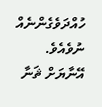ހުއްދަވެގެންނެއް ނުވެއެވެ. އޭނާޔަށް ޘަނާ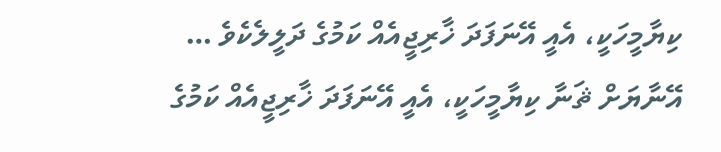ކިޔާމީހަކީ، އެއީ އޭނަފަދަ ޚާރިޖީއެއް ކަމުގެ ދަލީލެކެވެ … އޭނާޔަށް ޘަނާ ކިޔާމީހަކީ، އެއީ އޭނަފަދަ ޚާރިޖީއެއް ކަމުގެ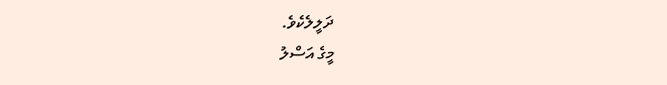ދަލީލެކެވެ.
މީގެ އަސްލު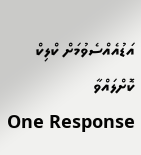އަޑުއެއްސެވުމަށް ކްލިކް ކޮށްލައްވާ
One Response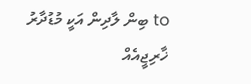to ބިން ލާދިން އަކީ މުޑުދާރު ޚާރިޖީއެއް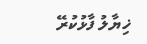ޚިޔާލު ފާޅުކުރޭ